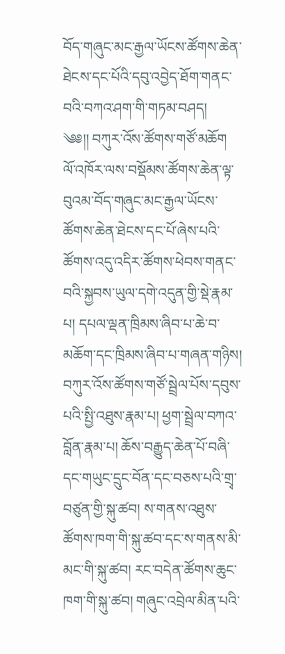བོད་གཞུང་མང་རྒྱལ་ཡོངས་ཚོགས་ཆེན་ཐེངས་དང་པོའི་དབུ་འབྱེད་ཐོག་གནང་བའི་བཀའ་ཤག་གི་གཏམ་བཤད།
༄༅།། བཀུར་འོས་ཚོགས་གཙོ་མཆོག ལོ་འཁོར་ལས་བསྡོམས་ཚོགས་ཆེན་ལྟ་བུའམ་བོད་གཞུང་མང་རྒྱལ་ཡོངས་ཚོགས་ཆེན་ཐེངས་དང་པོ་ཞེས་པའི་ཚོགས་འདུ་འདིར་ཚོགས་ཕེབས་གནང་བའི་སྐྱབས་ཡུལ་དགེ་འདུན་གྱི་སྡེ་རྣམ་པ། དཔལ་ལྡན་ཁྲིམས་ཞིབ་པ་ཆེ་བ་མཆོག་དང་ཁྲིམས་ཞིབ་པ་གཞན་གཉིས། བཀུར་འོས་ཚོགས་གཙོ་སྦྲེལ་པོས་དབུས་པའི་སྤྱི་འཐུས་རྣམ་པ། ཕྱག་སྦྲེལ་བཀའ་བློན་རྣམ་པ། ཆོས་བརྒྱུད་ཆེན་པོ་བཞི་དང་གཡུང་དྲུང་བོན་དང་བཅས་པའི་གྲྭ་བཙུན་གྱི་སྐུ་ཚབ། ས་གནས་འཐུས་ཚོགས་ཁག་གི་སྐུ་ཚབ་དང་ས་གནས་མི་མང་གི་སྐུ་ཚབ། རང་བདེན་ཚོགས་ཆུང་ཁག་གི་སྐུ་ཚབ། གཞུང་འབྲེལ་མིན་པའི་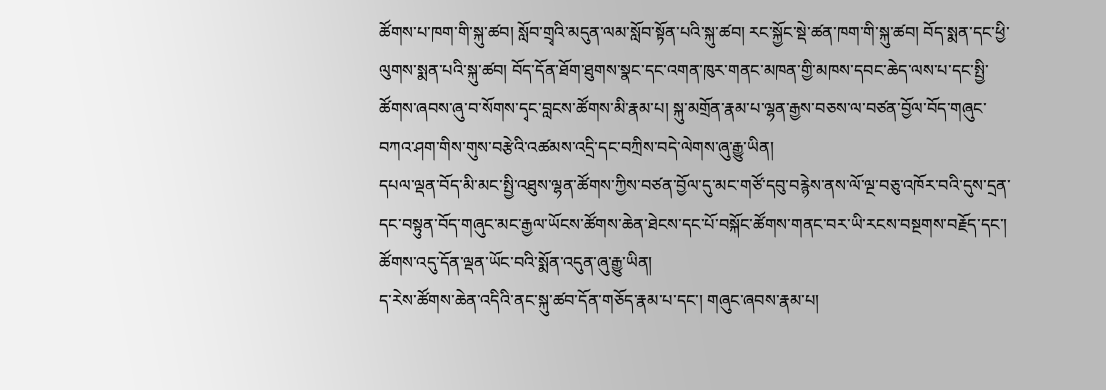ཚོགས་པ་ཁག་གི་སྐུ་ཚབ། སློབ་གྲྭའི་མདུན་ལམ་སློབ་སྟོན་པའི་སྐུ་ཚབ། རང་སྐྱོང་སྡེ་ཚན་ཁག་གི་སྐུ་ཚབ། བོད་སྨན་དང་ཕྱི་ལུགས་སྨན་པའི་སྐུ་ཚབ། བོད་དོན་ཐོག་ཐུགས་སྣང་དང་འགན་ཁུར་གནང་མཁན་གྱི་མཁས་དབང་ཆེད་ལས་པ་དང་སྤྱི་ཚོགས་ཞབས་ཞུ་བ་སོགས་དྭང་བླངས་ཚོགས་མི་རྣམ་པ། སྐུ་མགྲོན་རྣམ་པ་ལྷན་རྒྱས་བཅས་ལ་བཙན་བྱོལ་བོད་གཞུང་བཀའ་ཤག་གིས་གུས་བརྩེའི་འཚམས་འདྲི་དང་བཀྲིས་བདེ་ལེགས་ཞུ་རྒྱུ་ཡིན།
དཔལ་ལྡན་བོད་མི་མང་སྤྱི་འཐུས་ལྷན་ཚོགས་ཀྱིས་བཙན་བྱོལ་དུ་མང་གཙོ་དབུ་བརྙེས་ནས་ལོ་ལྔ་བཅུ་འཁོར་བའི་དུས་དྲན་དང་བསྟུན་བོད་གཞུང་མང་རྒྱལ་ཡོངས་ཚོགས་ཆེན་ཐེངས་དང་པོ་བསྐོང་ཚོགས་གནང་བར་ཡི་རངས་བསྔགས་བརྗོད་དང་། ཚོགས་འདུ་དོན་ལྡན་ཡོང་བའི་སྨོན་འདུན་ཞུ་རྒྱུ་ཡིན།
ད་རེས་ཚོགས་ཆེན་འདིའི་ནང་སྐུ་ཚབ་དོན་གཅོད་རྣམ་པ་དང་། གཞུང་ཞབས་རྣམ་པ།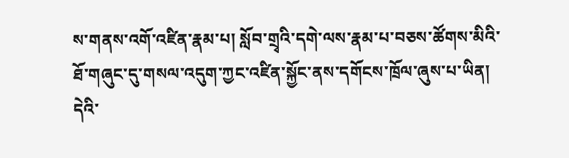ས་གནས་འགོ་འཛིན་རྣམ་པ། སློབ་གྲྭའི་དགེ་ལས་རྣམ་པ་བཅས་ཚོགས་མིའི་ཐོ་གཞུང་དུ་གསལ་འདུག་ཀྱང་འཛིན་སྐྱོང་ནས་དགོངས་ཁྲོལ་ཞུས་པ་ཡིན། དེའི་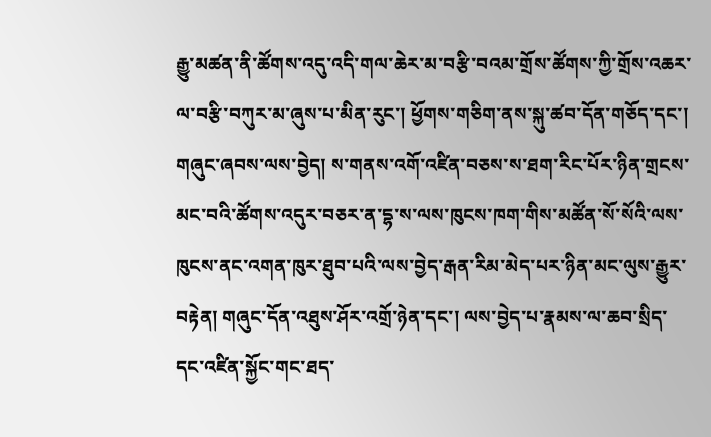རྒྱུ་མཚན་ནི་ཚོགས་འདུ་འདི་གལ་ཆེར་མ་བརྩི་བའམ་གྲོས་ཚོགས་ཀྱི་གྲོས་འཆར་ལ་བརྩི་བཀུར་མ་ཞུས་པ་མིན་རུང་། ཕྱོགས་གཅིག་ནས་སྐུ་ཚབ་དོན་གཅོད་དང་། གཞུང་ཞབས་ལས་བྱེད། ས་གནས་འགོ་འཛིན་བཅས་ས་ཐག་རིང་པོར་ཉིན་གྲངས་མང་བའི་ཚོགས་འདུར་བཅར་ན་དྷ་ས་ལས་ཁུངས་ཁག་གིས་མཚོན་སོ་སོའི་ལས་ཁུངས་ནང་འགན་ཁུར་ཐུབ་པའི་ལས་བྱེད་རྒན་རིམ་མེད་པར་ཉིན་མང་ལུས་རྒྱུར་བརྟེན། གཞུང་དོན་འཐུས་ཤོར་འགྲོ་ཉེན་དང་། ལས་བྱེད་པ་རྣམས་ལ་ཆབ་སྲིད་དང་འཛིན་སྐྱོང་གང་ཐད་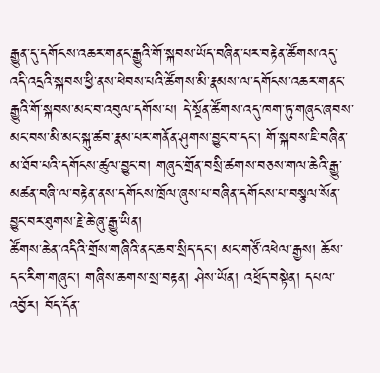རྒྱུན་དུ་དགོངས་འཆར་གནང་རྒྱུའི་གོ་སྐབས་ཡོད་བཞིན་པར་བརྟེན་ཚོགས་འདུ་འདི་འདྲའི་སྐབས་ཕྱི་ནས་ཕེབས་པའི་ཚོགས་མི་རྣམས་ལ་དགོངས་འཆར་གནང་རྒྱུའི་གོ་སྐབས་མང་བ་འབུལ་དགོས་པ། དེ་སྔོན་ཚོགས་འདུ་ཁག་ཏུ་གཞུང་ཞབས་མང་བས་མི་མང་སྐུ་ཚབ་རྣམ་པར་གནོན་ཤུགས་བྱུང་བ་དང་། གོ་སྐབས་ཇི་བཞིན་མ་ཐོབ་པའི་དགོངས་ཚུལ་བྱུང་བ། གཞུང་གྲོན་བསྲི་ཚགས་བཅས་གལ་ཆེའི་རྒྱུ་མཚན་བཞི་ལ་བརྟེན་ནས་དགོངས་ཁྲོལ་ཞུས་པ་བཞིན་དགོངས་པ་བསྩལ་སོན་བྱུང་བར་ཐུགས་རྗེ་ཆེ་ཞུ་རྒྱུ་ཡིན།
ཚོགས་ཆེན་འདིའི་གྲོས་གཞིའི་ནང་ཆབ་སྲིད་དང་། མང་གཙོ་འཕེལ་རྒྱས། ཆོས་དང་རིག་གཞུང་། གཞིས་ཆགས་སྲ་བརྟན། ཤེས་ཡོན། འཕྲོད་བསྟེན། དཔལ་འབྱོར། བོད་དོན་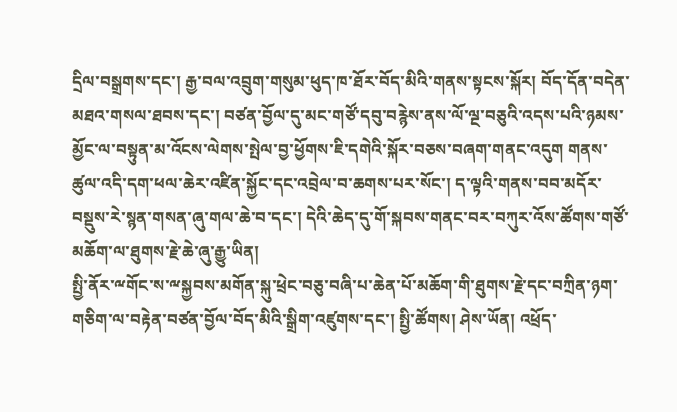དྲིལ་བསྒྲགས་དང་། རྒྱ་བལ་འབྲུག་གསུམ་ཕུད་ཁ་ཐོར་བོད་མིའི་གནས་སྟངས་སྐོར། བོད་དོན་བདེན་མཐའ་གསལ་ཐབས་དང་། བཙན་བྱོལ་དུ་མང་གཙོ་དབུ་བརྙེས་ནས་ལོ་ལྔ་བཅུའི་འདས་པའི་ཉམས་མྱོང་ལ་བསྟུན་མ་འོངས་ལེགས་སྤེལ་བྱ་ཕྱོགས་ཇི་དགེའི་སྐོར་བཅས་བཞག་གནང་འདུག གནས་ཚུལ་འདི་དག་ཕལ་ཆེར་འཛིན་སྐྱོང་དང་འབྲེལ་བ་ཆགས་པར་སོང་། ད་ལྟའི་གནས་བབ་མདོར་བསྡུས་རེ་སྙན་གསན་ཞུ་གལ་ཆེ་བ་དང་། དེའི་ཆེད་དུ་གོ་སྐབས་གནང་བར་བཀུར་འོས་ཚོགས་གཙོ་མཆོག་ལ་ཐུགས་རྗེ་ཆེ་ཞུ་རྒྱུ་ཡིན།
སྤྱི་ནོར་ྋགོང་ས་ྋསྐྱབས་མགོན་སྐུ་ཕྲེང་བཅུ་བཞི་པ་ཆེན་པོ་མཆོག་གི་ཐུགས་རྗེ་དང་བཀྲིན་ཉག་གཅིག་ལ་བརྟེན་བཙན་བྱོལ་བོད་མིའི་སྒྲིག་འཛུགས་དང་། སྤྱི་ཚོགས། ཤེས་ཡོན། འཕྲོད་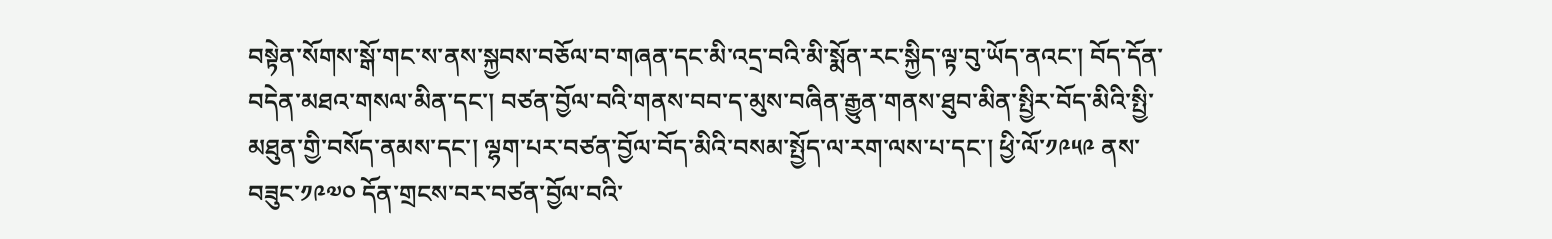བསྟེན་སོགས་སྒོ་གང་ས་ནས་སྐྱབས་བཅོལ་བ་གཞན་དང་མི་འདྲ་བའི་མི་སྨོན་རང་སྐྱིད་ལྟ་བུ་ཡོད་ནའང་། བོད་དོན་བདེན་མཐའ་གསལ་མིན་དང་། བཙན་བྱོལ་བའི་གནས་བབ་ད་མུས་བཞིན་རྒྱུན་གནས་ཐུབ་མིན་སྤྱིར་བོད་མིའི་སྤྱི་མཐུན་གྱི་བསོད་ནམས་དང་། ལྷག་པར་བཙན་བྱོལ་བོད་མིའི་བསམ་སྤྱོད་ལ་རག་ལས་པ་དང་། ཕྱི་ལོ་༡༩༥༩ ནས་བཟུང་༡༩༧༠ དོན་གྲངས་བར་བཙན་བྱོལ་བའི་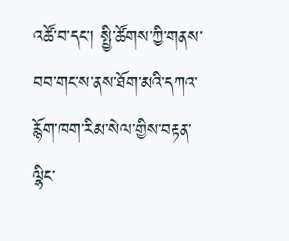འཚོ་བ་དང་། སྤྱི་ཚོགས་ཀྱི་གནས་བབ་གང་ས་ནས་ཐོག་མའི་དཀའ་རྙོག་ཁག་རིམ་སེལ་གྱིས་བརྟན་ལྷིང་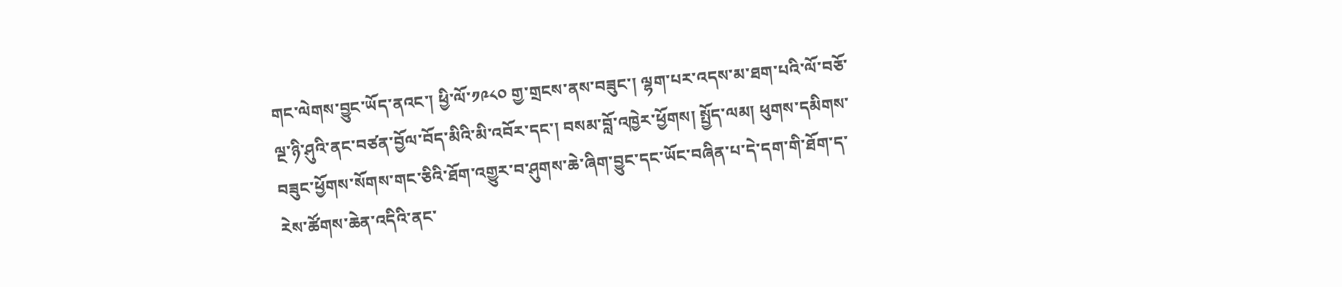གང་ལེགས་བྱུང་ཡོད་ནའང་། ཕྱི་ལོ་༡༩༨༠ གྱ་གྲངས་ནས་བཟུང་། ལྷག་པར་འདས་མ་ཐག་པའི་ལོ་བཅོ་ལྔ་ཉི་ཤུའི་ནང་བཙན་བྱོལ་བོད་མིའི་མི་འབོར་དང་། བསམ་བློ་འཁྱེར་ཕྱོགས། སྤྱོད་ལམ། ཕུགས་དམིགས་བཟུང་ཕྱོགས་སོགས་གང་ཅིའི་ཐོག་འགྱུར་བ་ཤུགས་ཆེ་ཞིག་བྱུང་དང་ཡོང་བཞིན་པ་དེ་དག་གི་ཐོག་ད་རེས་ཚོགས་ཆེན་འདིའི་ནང་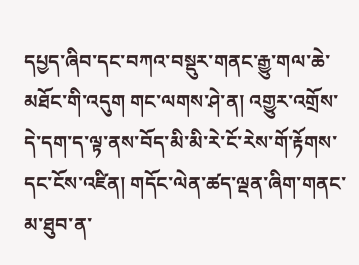དཔྱད་ཞིབ་དང་བཀའ་བསྡུར་གནང་རྒྱུ་གལ་ཆེ་མཐོང་གི་འདུག གང་ལགས་ཤེ་ན། འགྱུར་འགྲོས་དེ་དག་ད་ལྟ་ནས་བོད་མི་མི་རེ་ངོ་རེས་གོ་རྟོགས་དང་ངོས་འཛིན། གདོང་ལེན་ཚད་ལྡན་ཞིག་གནང་མ་ཐུབ་ན་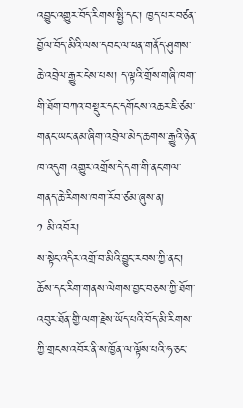འབྱུང་འགྱུར་བོད་རིགས་སྤྱི་དང་། ཁྱད་པར་བཙན་བྱོལ་བོད་མིའི་ལས་དབང་ལ་ཕན་གནོད་ཤུགས་ཆེ་འབྲེལ་རྒྱུར་ངེས་པས། ད་ལྟའི་གྲོས་གཞི་ཁག་གི་ཐོག་བཀའ་བསྡུར་དང་དགོངས་འཆར་ཇི་ཙམ་གནང་ཡང་ནམ་ཞིག་འབྲེལ་མེད་ཆགས་རྒྱུའི་ཉེན་ཁ་འདུག འགྱུར་འགྲོས་དེ་དག་གི་ནང་གལ་གནད་ཆེ་རིགས་ཁག་རོབ་ཙམ་ཞུས་ན།
༡ མི་འབོར།
ས་སྟེང་འདིར་འགྲོ་བ་མིའི་བྱུང་རབས་ཀྱི་ནང་། ཆོས་དང་རིག་གནས་ལེགས་བྱང་བཅས་ཀྱི་ཐོག་འབུར་ཐོན་གྱི་ལག་རྗེས་ཡོད་པའི་བོད་མི་རིགས་ཀྱི་གྲངས་འབོར་ནི་ས་ཁྱོན་ལ་ལྟོས་པའི་ཧ་ཅང་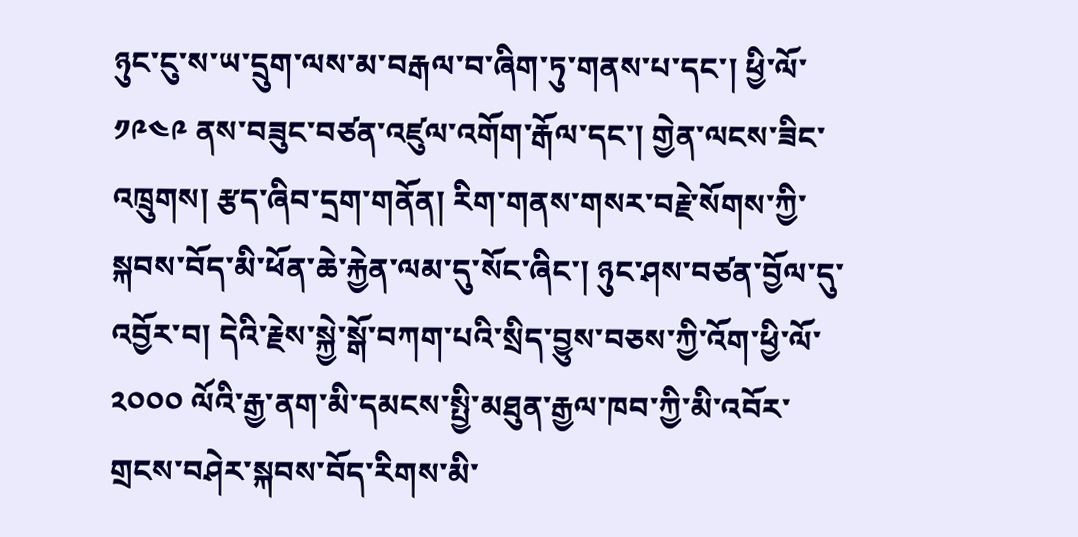ཉུང་ངུ་ས་ཡ་དྲུག་ལས་མ་བརྒལ་བ་ཞིག་ཏུ་གནས་པ་དང་། ཕྱི་ལོ་༡༩༤༩ ནས་བཟུང་བཙན་འཛུལ་འགོག་རྒོལ་དང་། གྱེན་ལངས་ཟིང་འཁྲུགས། རྩད་ཞིབ་དྲག་གནོན། རིག་གནས་གསར་བརྗེ་སོགས་ཀྱི་སྐབས་བོད་མི་ཕོན་ཆེ་རྐྱེན་ལམ་དུ་སོང་ཞིང་། ཉུང་ཤས་བཙན་བྱོལ་དུ་འབྱོར་བ། དེའི་རྗེས་སྐྱེ་སྒོ་བཀག་པའི་སྲིད་བྱུས་བཅས་ཀྱི་འོག་ཕྱི་ལོ་༢༠༠༠ ལོའི་རྒྱ་ནག་མི་དམངས་སྤྱི་མཐུན་རྒྱལ་ཁབ་ཀྱི་མི་འབོར་གྲངས་བཤེར་སྐབས་བོད་རིགས་མི་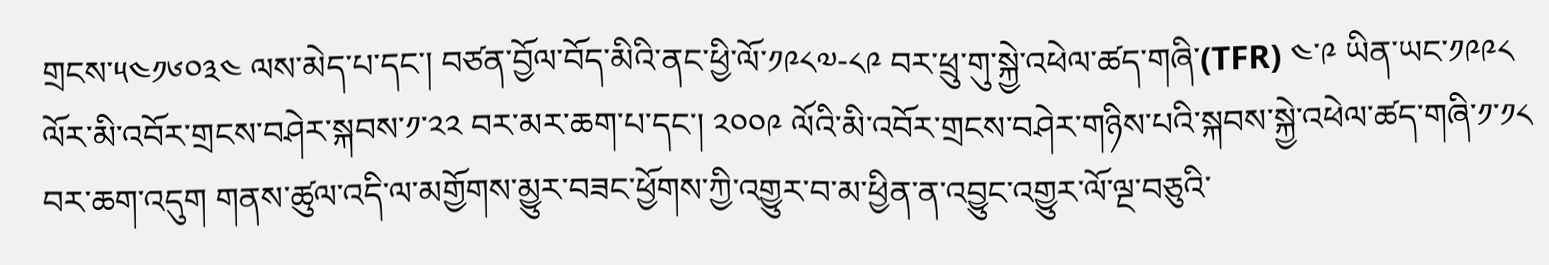གྲངས་༥༤༡༦༠༣༤ ལས་མེད་པ་དང་། བཙན་བྱོལ་བོད་མིའི་ནང་ཕྱི་ལོ་༡༩༨༧-༨༩ བར་ཕྲུ་གུ་སྐྱེ་འཕེལ་ཚད་གཞི་(TFR) ༤་༩ ཡིན་ཡང་༡༩༩༨ ལོར་མི་འབོར་གྲངས་བཤེར་སྐབས་༡་༢༢ བར་མར་ཆག་པ་དང་། ༢༠༠༩ ལོའི་མི་འབོར་གྲངས་བཤེར་གཉིས་པའི་སྐབས་སྐྱེ་འཕེལ་ཚད་གཞི་༡་༡༨ བར་ཆག་འདུག གནས་ཚུལ་འདི་ལ་མགྱོགས་མྱུར་བཟང་ཕྱོགས་ཀྱི་འགྱུར་བ་མ་ཕྱིན་ན་འབྱུང་འགྱུར་ལོ་ལྔ་བཅུའི་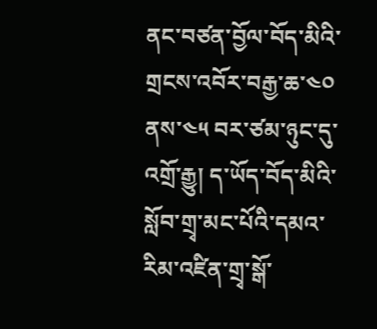ནང་བཙན་བྱོལ་བོད་མིའི་གྲངས་འབོར་བརྒྱ་ཆ་༤༠ ནས་༤༥ བར་ཙམ་ཉུང་དུ་འགྲོ་རྒྱུ། ད་ཡོད་བོད་མིའི་སློབ་གྲྭ་མང་པོའི་དམའ་རིམ་འཛིན་གྲྭ་སྒོ་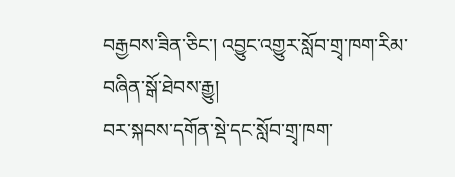བརྒྱབས་ཟིན་ཅིང་། འབྱུང་འགྱུར་སློབ་གྲྭ་ཁག་རིམ་བཞིན་སྒོ་ཐེབས་རྒྱུ།
བར་སྐབས་དགོན་སྡེ་དང་སློབ་གྲྭ་ཁག་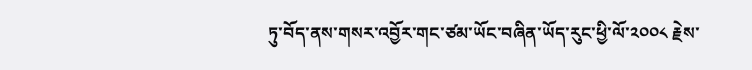ཏུ་བོད་ནས་གསར་འབྱོར་གང་ཙམ་ཡོང་བཞིན་ཡོད་རུང་ཕྱི་ལོ་༢༠༠༨ རྗེས་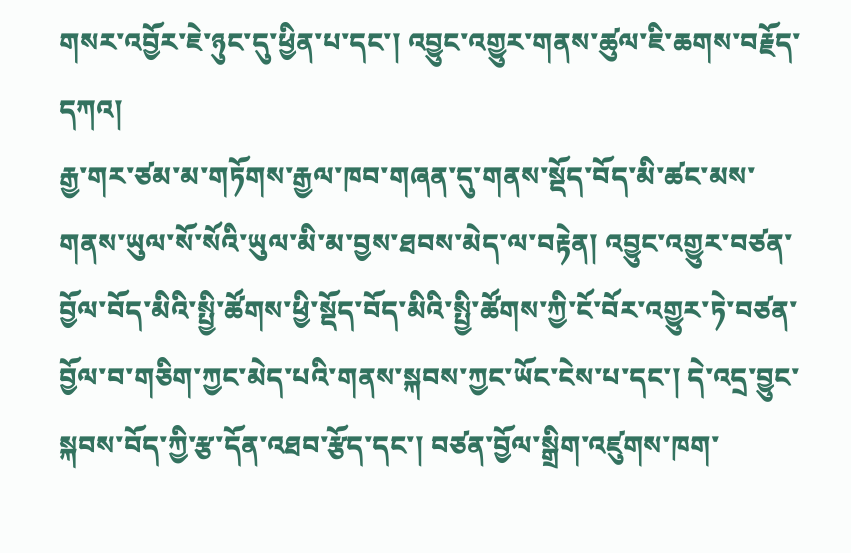གསར་འབྱོར་ཇེ་ཉུང་དུ་ཕྱིན་པ་དང་། འབྱུང་འགྱུར་གནས་ཚུལ་ཇི་ཆགས་བརྗོད་དཀའ།
རྒྱ་གར་ཙམ་མ་གཏོགས་རྒྱལ་ཁབ་གཞན་དུ་གནས་སྡོད་བོད་མི་ཚང་མས་གནས་ཡུལ་སོ་སོའི་ཡུལ་མི་མ་བྱས་ཐབས་མེད་ལ་བརྟེན། འབྱུང་འགྱུར་བཙན་བྱོལ་བོད་མིའི་སྤྱི་ཚོགས་ཕྱི་སྡོད་བོད་མིའི་སྤྱི་ཚོགས་ཀྱི་ངོ་བོར་འགྱུར་ཏེ་བཙན་བྱོལ་བ་གཅིག་ཀྱང་མེད་པའི་གནས་སྐབས་ཀྱང་ཡོང་ངེས་པ་དང་། དེ་འདྲ་བྱུང་སྐབས་བོད་ཀྱི་རྩ་དོན་འཐབ་རྩོད་དང་། བཙན་བྱོལ་སྒྲིག་འཛུགས་ཁག་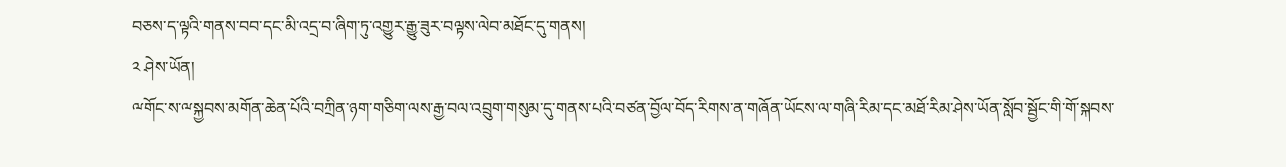བཅས་ད་ལྟའི་གནས་བབ་དང་མི་འདྲ་བ་ཞིག་ཏུ་འགྱུར་རྒྱུ་ཟུར་བལྟས་ལེབ་མཐོང་དུ་གནས།
༢ ཤེས་ཡོན།
ྋགོང་ས་ྋསྐྱབས་མགོན་ཆེན་པོའི་བཀྲིན་ཉག་གཅིག་ལས་རྒྱ་བལ་འབྲུག་གསུམ་དུ་གནས་པའི་བཙན་བྱོལ་བོད་རིགས་ན་གཞོན་ཡོངས་ལ་གཞི་རིམ་དང་མཐོ་རིམ་ཤེས་ཡོན་སློབ་སྦྱོང་གི་གོ་སྐབས་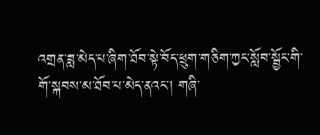འགྲན་ཟླ་མེད་པ་ཞིག་ཐོབ་སྟེ་བོད་ཕྲུག་གཅིག་ཀྱང་སློབ་སྦྱོང་གི་གོ་སྐབས་མ་ཐོབ་པ་མེད་ནའང་། གཞི་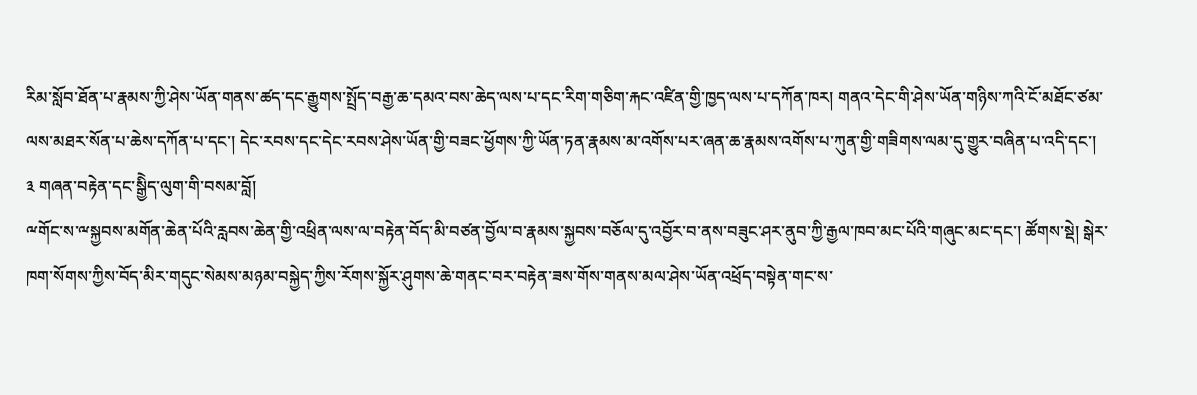རིམ་སློབ་ཐོན་པ་རྣམས་ཀྱི་ཤེས་ཡོན་གནས་ཚད་དང་རྒྱུགས་སྤྲོད་བརྒྱ་ཆ་དམའ་བས་ཆེད་ལས་པ་དང་རིག་གཅིག་རྐང་འཛིན་གྱི་ཁྱད་ལས་པ་དཀོན་ཁར། གནའ་དེང་གི་ཤེས་ཡོན་གཉིས་ཀའི་ངོ་མཐོང་ཙམ་ལས་མཐར་སོན་པ་ཆེས་དཀོན་པ་དང་། དེང་རབས་དང་དེང་རབས་ཤེས་ཡོན་གྱི་བཟང་ཕྱོགས་ཀྱི་ཡོན་ཏན་རྣམས་མ་འགོས་པར་ཞན་ཆ་རྣམས་འགོས་པ་ཀུན་གྱི་གཟིགས་ལམ་དུ་གྱུར་བཞིན་པ་འདི་དང་།
༣ གཞན་བརྟེན་དང་སྒྱིེད་ལུག་གི་བསམ་བློ།
ྋགོང་ས་ྋསྐྱབས་མགོན་ཆེན་པོའི་རླབས་ཆེན་གྱི་འཕྲིན་ལས་ལ་བརྟེན་བོད་མི་བཙན་བྱོལ་བ་རྣམས་སྐྱབས་བཅོལ་དུ་འབྱོར་བ་ནས་བཟུང་ཤར་ནུབ་ཀྱི་རྒྱལ་ཁབ་མང་པོའི་གཞུང་མང་དང་། ཚོགས་སྡེ། སྒེར་ཁག་སོགས་ཀྱིས་བོད་མིར་གདུང་སེམས་མཉམ་བསྐྱེད་ཀྱིས་རོགས་སྐྱོར་ཤུགས་ཆེ་གནང་བར་བརྟེན་ཟས་གོས་གནས་མལ་ཤེས་ཡོན་འཕྲོད་བསྟེན་གང་ས་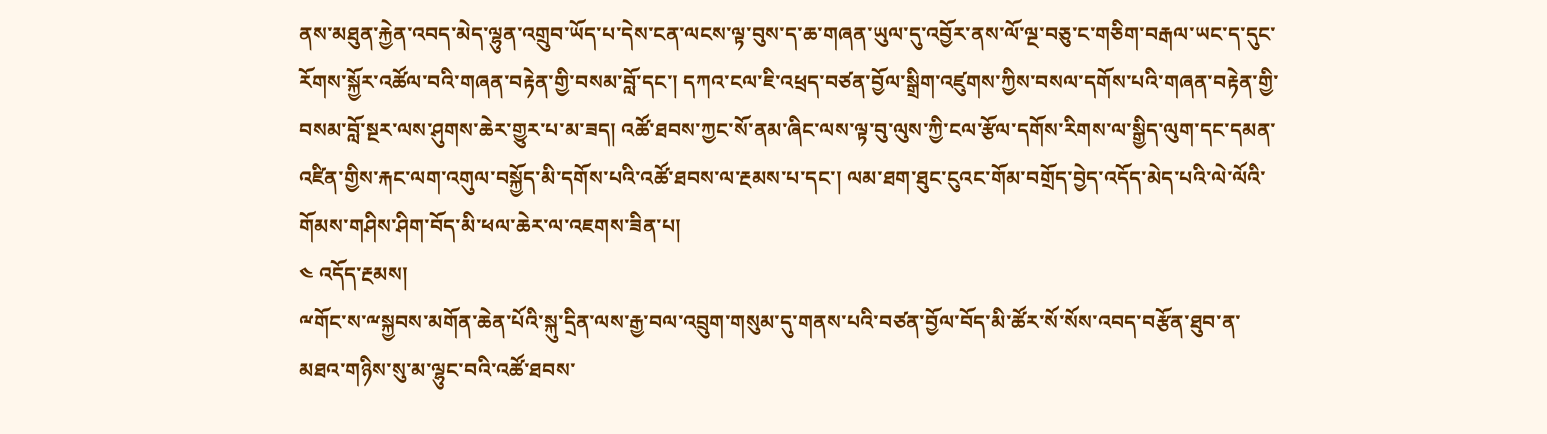ནས་མཐུན་རྐྱེན་འབད་མེད་ལྷུན་འགྲུབ་ཡོད་པ་དེས་ངན་ལངས་ལྟ་བུས་ད་ཆ་གཞན་ཡུལ་དུ་འབྱོར་ནས་ལོ་ལྔ་བཅུ་ང་གཅིག་བརྒལ་ཡང་ད་དུང་རོགས་སྐྱོར་འཚོལ་བའི་གཞན་བརྟེན་གྱི་བསམ་བློ་དང་། དཀའ་ངལ་ཇི་འཕྲད་བཙན་བྱོལ་སྒྲིག་འཛུགས་ཀྱིས་བསལ་དགོས་པའི་གཞན་བརྟེན་གྱི་བསམ་བློ་སྔར་ལས་ཤུགས་ཆེར་གྱུར་པ་མ་ཟད། འཚོ་ཐབས་ཀྱང་སོ་ནམ་ཞིང་ལས་ལྟ་བུ་ལུས་ཀྱི་ངལ་རྩོལ་དགོས་རིགས་ལ་སྒྱིད་ལུག་དང་དམན་འཛིན་གྱིས་རྐང་ལག་འགུལ་བསྐྱོད་མི་དགོས་པའི་འཚོ་ཐབས་ལ་རྔམས་པ་དང་། ལམ་ཐག་ཐུང་ངུའང་གོམ་བགྲོད་བྱེད་འདོད་མེད་པའི་ལེ་ལོའི་གོམས་གཤིས་ཤིག་བོད་མི་ཕལ་ཆེར་ལ་འཇགས་ཟིན་པ།
༤ འདོད་རྔམས།
ྋགོང་ས་ྋསྐྱབས་མགོན་ཆེན་པོའི་སྐུ་དྲིན་ལས་རྒྱ་བལ་འབྲུག་གསུམ་དུ་གནས་པའི་བཙན་བྱོལ་བོད་མི་ཚོར་སོ་སོས་འབད་བརྩོན་ཐུབ་ན་མཐའ་གཉིས་སུ་མ་ལྷུང་བའི་འཚོ་ཐབས་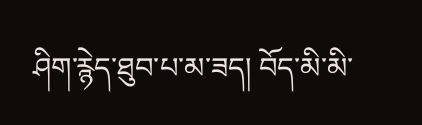ཤིག་རྙེད་ཐུབ་པ་མ་ཟད། བོད་མི་མི་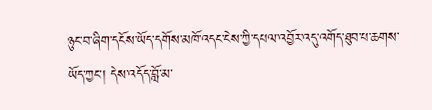ཉུང་བ་ཞིག་དངོས་ཡོད་དགོས་མཁོ་འདང་ངེས་ཀྱི་དཔལ་འབྱོར་འདུ་འགོད་ཐུབ་པ་ཆགས་ཡོད་ཀྱང་། དེས་འདོད་བློ་མ་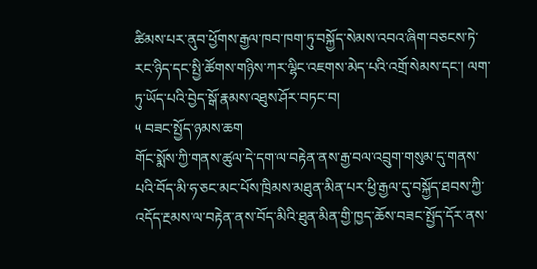ཚིམས་པར་ནུབ་ཕྱོགས་རྒྱལ་ཁབ་ཁག་ཏུ་བསྐྱོད་སེམས་འབའ་ཞིག་བཅངས་ཏེ་རང་ཉིད་དང་སྤྱི་ཚོགས་གཉིས་ཀར་ལྷིང་འཇགས་མེད་པའི་འགྲོ་སེམས་དང་། ལག་ཏུ་ཡོད་པའི་བྱེད་སྒོ་རྣམས་འཐུས་ཤོར་བཏང་བ།
༥ བཟང་སྤྱོད་ཉམས་ཆག
གོང་སྨོས་ཀྱི་གནས་ཚུལ་དེ་དག་ལ་བརྟེན་ནས་རྒྱ་བལ་འབྲུག་གསུམ་དུ་གནས་པའི་བོད་མི་ཧ་ཅང་མང་པོས་ཁྲིམས་མཐུན་མིན་པར་ཕྱི་རྒྱལ་དུ་བསྐྱོད་ཐབས་ཀྱི་འདོད་རྔམས་ལ་བརྟེན་ནས་བོད་མིའི་ཐུན་མིན་གྱི་ཁྱད་ཆོས་བཟང་སྤྱོད་དོར་ནས་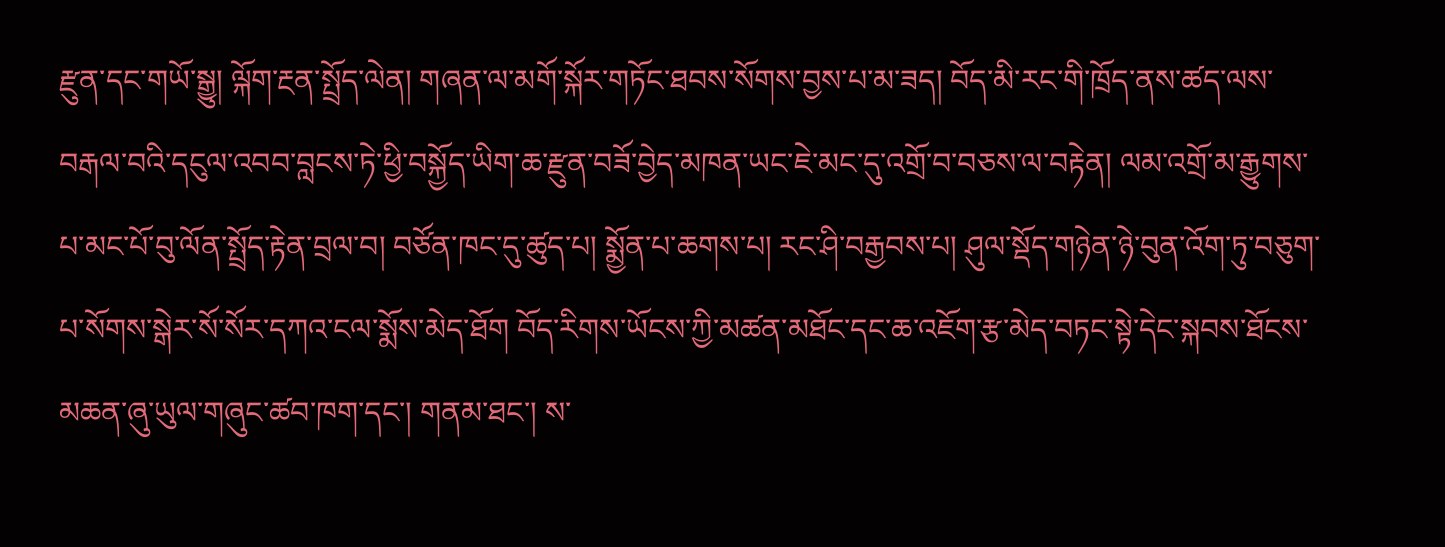རྫུན་དང་གཡོ་སྒྱུ། ལྐོག་རྔན་སྤྲོད་ལེན། གཞན་ལ་མགོ་སྐོར་གཏོང་ཐབས་སོགས་བྱས་པ་མ་ཟད། བོད་མི་རང་གི་ཁྲོད་ནས་ཚད་ལས་བརྒལ་བའི་དངུལ་འབབ་བླངས་ཏེ་ཕྱི་བསྐྱོད་ཡིག་ཆ་རྫུན་བཟོ་བྱེད་མཁན་ཡང་ཇེ་མང་དུ་འགྲོ་བ་བཅས་ལ་བརྟེན། ལམ་འགྲོ་མ་རྒྱུགས་པ་མང་པོ་བུ་ལོན་སྤྲོད་རྟེན་བྲལ་བ། བཙོན་ཁང་དུ་ཚུད་པ། སྨྱོན་པ་ཆགས་པ། རང་ཤི་བརྒྱབས་པ། ཤུལ་སྡོད་གཉེན་ཉེ་བུན་འོག་ཏུ་བཅུག་པ་སོགས་སྒེར་སོ་སོར་དཀའ་ངལ་སྨོས་མེད་ཐོག བོད་རིགས་ཡོངས་ཀྱི་མཚན་མཐོང་དང་ཆ་འཇོག་རྩ་མེད་བཏང་སྟེ་དེང་སྐབས་ཐོངས་མཆན་ཞུ་ཡུལ་གཞུང་ཚབ་ཁག་དང་། གནམ་ཐང་། ས་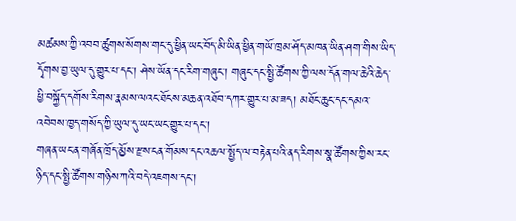མཚམས་ཀྱི་འབབ་ཚུགས་སོགས་གང་དུ་ཕྱིན་ཡང་བོད་མི་ཡིན་ཕྱིན་གཡོ་ཁྲམ་ཤོད་མཁན་ཡིན་ཤག་གིས་ཡིད་དྭོགས་བྱ་ཡུལ་དུ་གྱུར་པ་དང་། ཤེས་ཡོན་དང་རིག་གཞུང་། གཞུང་དང་སྤྱི་ཚོགས་ཀྱི་ལས་དོན་གལ་ཆེའི་ཆེད་ཕྱི་བསྐྱོད་དགོས་རིགས་རྣམས་ལའང་ཐོངས་མཆན་འཐོབ་དཀར་གྱུར་པ་མ་ཟད། མཐོང་ཆུང་དང་དམའ་འབེབས་ཁྱད་གསོད་ཀྱི་ཡུལ་དུ་ཡང་ཡང་གྱུར་པ་དང་།
གཞན་ཡང་ན་གཞོན་ཁྲོད་མྱོས་རྫས་ངན་གོམས་དང་འཆལ་སྤྱོད་ལ་བརྟེན་པའི་ནད་རིགས་སྣ་ཚོགས་ཀྱིས་རང་ཉིད་དང་སྤྱི་ཚོགས་གཉིས་ཀའི་བདེ་འཇགས་དང་།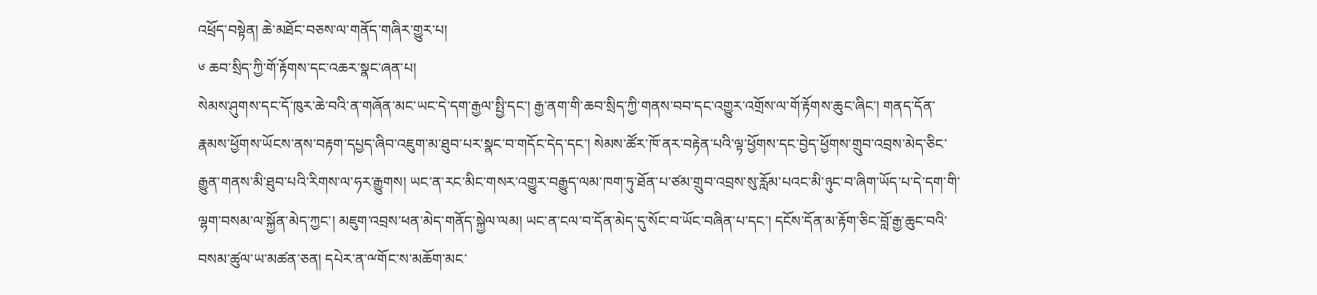འཕྲོད་བསྟེན། ཆེ་མཐོང་བཅས་ལ་གནོད་གཞིར་གྱུར་པ།
༦ ཆབ་སྲིད་ཀྱི་གོ་རྟོགས་དང་འཆར་སྣང་ཞན་པ།
སེམས་ཤུགས་དང་དོ་ཁུར་ཆེ་བའི་ན་གཞོན་མང་ཡང་དེ་དག་རྒྱལ་སྤྱི་དང་། རྒྱ་ནག་གི་ཆབ་སྲིད་ཀྱི་གནས་བབ་དང་འགྱུར་འགྲོས་ལ་གོ་རྟོགས་ཆུང་ཞིང་། གནད་དོན་རྣམས་ཕྱོགས་ཡོངས་ནས་བརྟག་དཔྱད་ཞིབ་འཇུག་མ་ཐུབ་པར་སྣང་བ་གདོང་དེད་དང་། སེམས་ཚོར་ཁོ་ནར་བརྟེན་པའི་ལྟ་ཕྱོགས་དང་བྱེད་ཕྱོགས་གྲུབ་འབྲས་མེད་ཅིང་རྒྱུན་གནས་མི་ཐུབ་པའི་རིགས་ལ་ཧར་རྒྱུགས། ཡང་ན་རང་མིང་གསར་འགྱུར་བརྒྱུད་ལམ་ཁག་ཏུ་ཐོན་པ་ཙམ་གྲུབ་འབྲས་སུ་རློམ་པའང་མི་ཉུང་བ་ཞིག་ཡོད་པ་དེ་དག་གི་ལྷག་བསམ་ལ་སྐྱོན་མེད་ཀྱང་། མཇུག་འབྲས་ཕན་མེད་གནོད་སྐྱེལ་ལམ། ཡང་ན་ངལ་བ་དོན་མེད་དུ་སོང་བ་ཡོང་བཞིན་པ་དང་། དངོས་དོན་མ་རྟོག་ཅིང་བློ་རྒྱ་ཆུང་བའི་བསམ་ཚུལ་ཡ་མཚན་ཅན། དཔེར་ན་ྋགོང་ས་མཆོག་མང་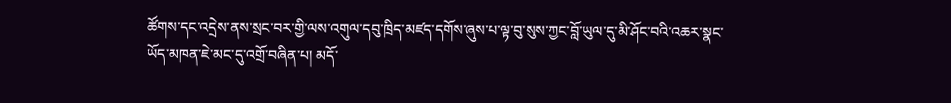ཚོགས་དང་འདྲེས་ནས་སྲང་བར་གྱི་ལས་འགུལ་དབུ་ཁྲིད་མཛད་དགོས་ཞུས་པ་ལྟ་བུ་སུས་ཀྱང་བློ་ཡུལ་དུ་མི་ཤོང་བའི་འཆར་སྣང་ཡོད་མཁན་ཇེ་མང་དུ་འགྲོ་བཞིན་པ། མདོ་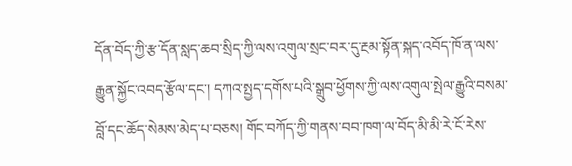དོན་བོད་ཀྱི་རྩ་དོན་སླད་ཆབ་སྲིད་ཀྱི་ལས་འགུལ་སྲང་བར་དུ་རྔམ་སྟོན་སྐད་འབོད་ཁོ་ན་ལས་རྒྱུན་སྐྱོང་འབད་རྩོལ་དང་། དཀའ་སྤྱད་དགོས་པའི་སྒྲུབ་ཕྱོགས་ཀྱི་ལས་འགུལ་སྤེལ་རྒྱུའི་བསམ་བློ་དང་ཆོད་སེམས་མེད་པ་བཅས། གོང་བཀོད་ཀྱི་གནས་བབ་ཁག་ལ་བོད་མི་མི་རེ་ངོ་རེས་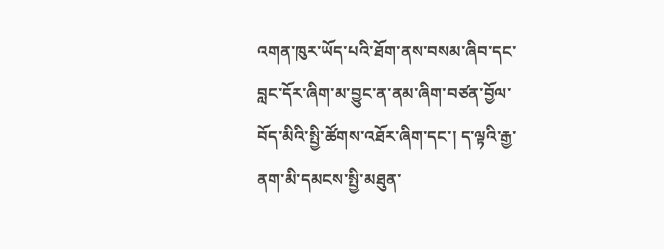འགན་ཁུར་ཡོད་པའི་ཐོག་ནས་བསམ་ཞིབ་དང་བླང་དོར་ཞིག་མ་བྱུང་ན་ནམ་ཞིག་བཙན་བྱོལ་བོད་མིའི་སྤྱི་ཚོགས་འཐོར་ཞིག་དང་། ད་ལྟའི་རྒྱ་ནག་མི་དམངས་སྤྱི་མཐུན་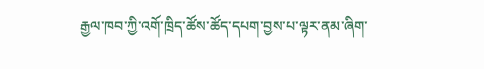རྒྱལ་ཁབ་ཀྱི་འགོ་ཁྲིད་ཚོས་ཚོད་དཔག་བྱས་པ་ལྟར་ནམ་ཞིག་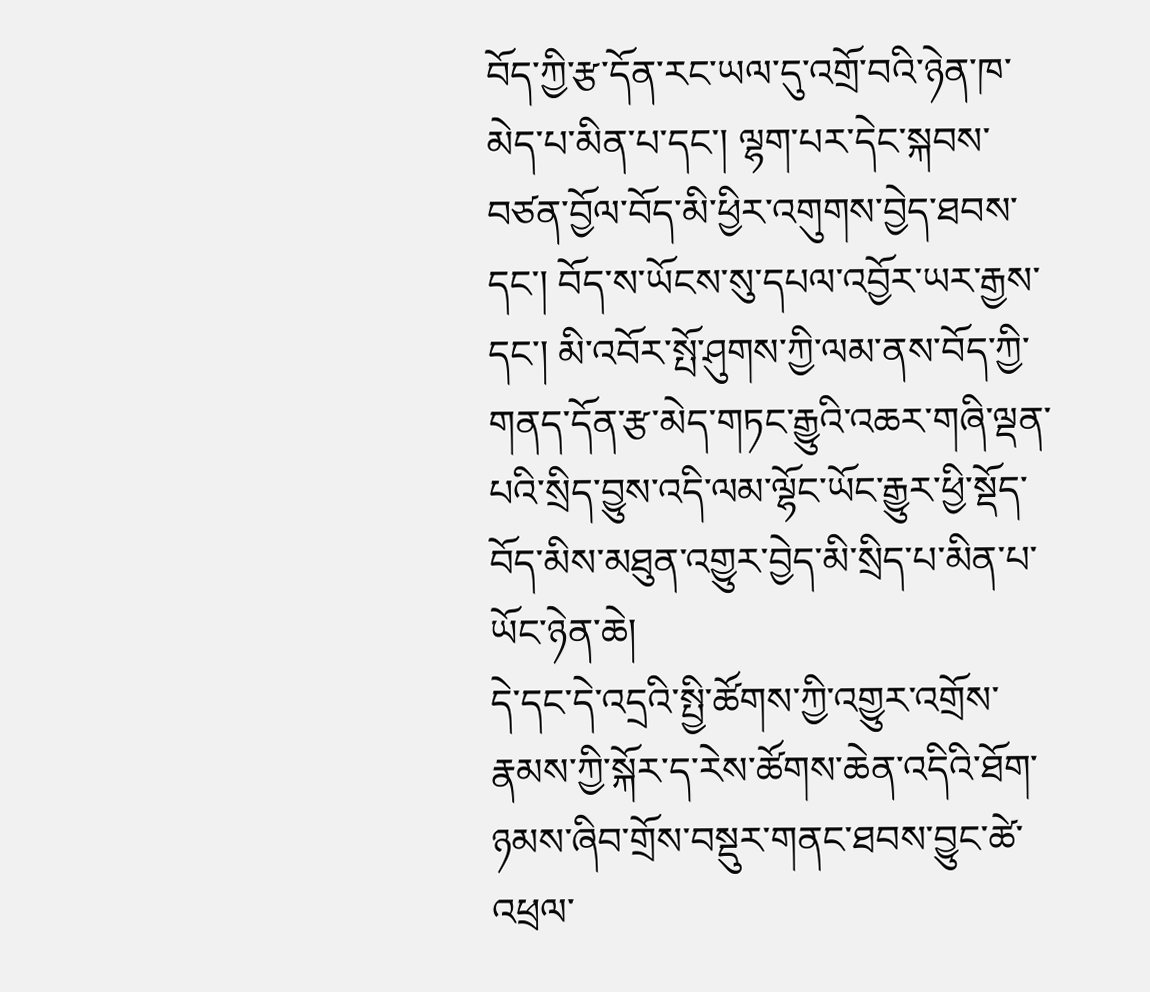བོད་ཀྱི་རྩ་དོན་རང་ཡལ་དུ་འགྲོ་བའི་ཉེན་ཁ་མེད་པ་མིན་པ་དང་། ལྷག་པར་དེང་སྐབས་བཙན་བྱོལ་བོད་མི་ཕྱིར་འགུགས་བྱེད་ཐབས་དང་། བོད་ས་ཡོངས་སུ་དཔལ་འབྱོར་ཡར་རྒྱས་དང་། མི་འབོར་སྤོ་ཤུགས་ཀྱི་ལམ་ནས་བོད་ཀྱི་གནད་དོན་རྩ་མེད་གཏང་རྒྱུའི་འཆར་གཞི་ལྡན་པའི་སྲིད་བྱུས་འདི་ལམ་ལྷོང་ཡོང་རྒྱུར་ཕྱི་སྡོད་བོད་མིས་མཐུན་འགྱུར་བྱེད་མི་སྲིད་པ་མིན་པ་ཡོང་ཉེན་ཆེ།
དེ་དང་དེ་འདྲའི་སྤྱི་ཚོགས་ཀྱི་འགྱུར་འགྲོས་རྣམས་ཀྱི་སྐོར་ད་རེས་ཚོགས་ཆེན་འདིའི་ཐོག་ཉམས་ཞིབ་གྲོས་བསྡུར་གནང་ཐབས་བྱུང་ཚེ་འཕྲལ་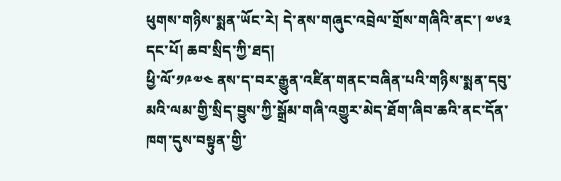ཕུགས་གཉིས་སྨན་ཡོང་རེ། དེ་ནས་གཞུང་འབྲེལ་གྲོས་གཞིའི་ནང་། ༧༦༣
དང་པོ། ཆབ་སྲིད་ཀྱི་ཐད།
ཕྱི་ལོ་༡༩༧༤ ནས་ད་བར་རྒྱུན་འཛིན་གནང་བཞིན་པའི་གཉིས་སྨན་དབུ་མའི་ལམ་གྱི་སྲིད་བྱུས་ཀྱི་སྒྲོམ་གཞི་འགྱུར་མེད་ཐོག་ཞིབ་ཆའི་ནང་དོན་ཁག་དུས་བསྟུན་གྱི་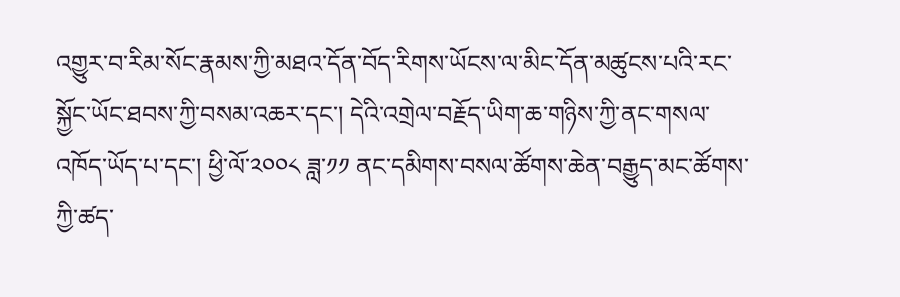འགྱུར་བ་རིམ་སོང་རྣམས་ཀྱི་མཐའ་དོན་བོད་རིགས་ཡོངས་ལ་མིང་དོན་མཚུངས་པའི་རང་སྐྱོང་ཡོང་ཐབས་ཀྱི་བསམ་འཆར་དང་། དེའི་འགྲེལ་བརྗོད་ཡིག་ཆ་གཉིས་ཀྱི་ནང་གསལ་འཁོད་ཡོད་པ་དང་། ཕྱི་ལོ་༢༠༠༨ ཟླ་༡༡ ནང་དམིགས་བསལ་ཚོགས་ཆེན་བརྒྱུད་མང་ཚོགས་ཀྱི་ཚད་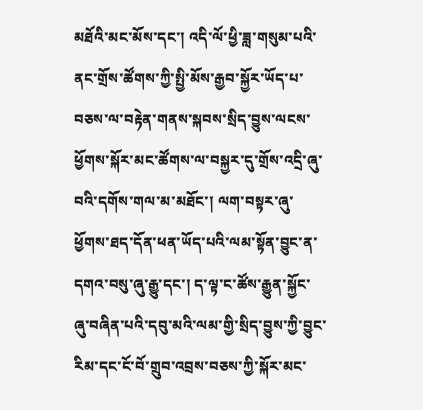མཐོའི་མང་མོས་དང་། འདི་ལོ་ཕྱི་ཟླ་གསུམ་པའི་ནང་གྲོས་ཚོགས་ཀྱི་སྤྱི་མོས་རྒྱབ་སྐྱོར་ཡོད་པ་བཅས་ལ་བརྟེན་གནས་སྐབས་སྲིད་བྱུས་ལངས་ཕྱོགས་སྐོར་མང་ཚོགས་ལ་བསྐྱར་དུ་གྲོས་འདྲི་ཞུ་བའི་དགོས་གལ་མ་མཐོང་། ལག་བསྟར་ཞུ་ཕྱོགས་ཐད་དོན་ཕན་ཡོད་པའི་ལམ་སྟོན་བྱུང་ན་དགའ་བསུ་ཞུ་རྒྱུ་དང་། ད་ལྟ་ང་ཚོས་རྒྱུན་སྐྱོང་ཞུ་བཞིན་པའི་དབུ་མའི་ལམ་གྱི་སྲིད་བྱུས་ཀྱི་བྱུང་རིམ་དང་ངོ་བོ་གྲུབ་འབྲས་བཅས་ཀྱི་སྐོར་མང་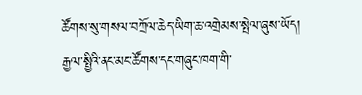ཚོགས་སུ་གསལ་བཀྲོལ་ཆེད་ཡིག་ཆ་འགྲེམས་སྤེལ་ཞུས་ཡོད།
རྒྱལ་སྤྱིའི་ནང་མང་ཚོགས་དང་གཞུང་ཁག་གི་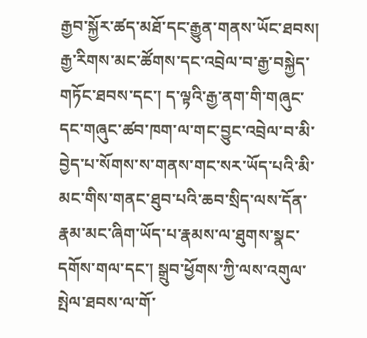རྒྱབ་སྐྱོར་ཚད་མཐོ་དང་རྒྱུན་གནས་ཡོང་ཐབས། རྒྱ་རིགས་མང་ཚོགས་དང་འབྲེལ་བ་རྒྱ་བསྐྱེད་གཏོང་ཐབས་དང་། ད་ལྟའི་རྒྱ་ནག་གི་གཞུང་དང་གཞུང་ཚབ་ཁག་ལ་གང་བྱུང་འབྲེལ་བ་མི་བྱེད་པ་སོགས་ས་གནས་གང་སར་ཡོད་པའི་མི་མང་གིས་གནང་ཐུབ་པའི་ཆབ་སྲིད་ལས་དོན་རྣམ་མང་ཞིག་ཡོད་པ་རྣམས་ལ་ཐུགས་སྣང་དགོས་གལ་དང་། སྒྲུབ་ཕྱོགས་ཀྱི་ལས་འགུལ་སྤེལ་ཐབས་ལ་གོ་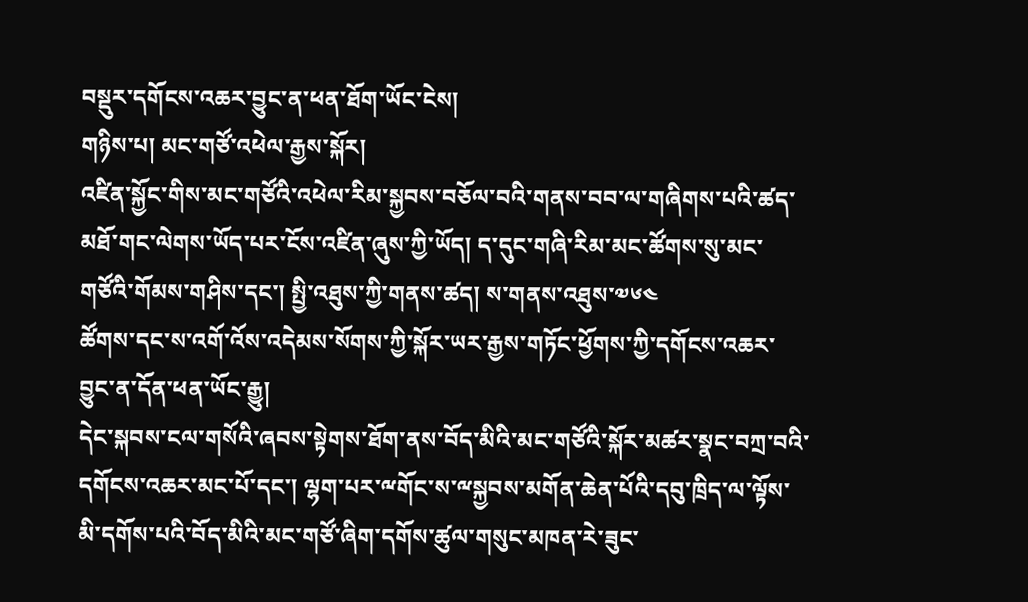བསྡུར་དགོངས་འཆར་བྱུང་ན་ཕན་ཐོག་ཡོང་ངེས།
གཉིས་པ། མང་གཙོ་འཕེལ་རྒྱས་སྐོར།
འཛིན་སྐྱོང་གིས་མང་གཙོའི་འཕེལ་རིམ་སྐྱབས་བཅོལ་བའི་གནས་བབ་ལ་གཞིགས་པའི་ཚད་མཐོ་གང་ལེགས་ཡོད་པར་ངོས་འཛིན་ཞུས་ཀྱི་ཡོད། ད་དུང་གཞི་རིམ་མང་ཚོགས་སུ་མང་གཙོའི་གོམས་གཤིས་དང་། སྤྱི་འཐུས་ཀྱི་གནས་ཚད། ས་གནས་འཐུས་༧༦༤
ཚོགས་དང་ས་འགོ་འོས་འདེམས་སོགས་ཀྱི་སྐོར་ཡར་རྒྱས་གཏོང་ཕྱོགས་ཀྱི་དགོངས་འཆར་བྱུང་ན་དོན་ཕན་ཡོང་རྒྱུ།
དེང་སྐབས་ངལ་གསོའི་ཞབས་སྟེགས་ཐོག་ནས་བོད་མིའི་མང་གཙོའི་སྐོར་མཚར་སྣང་བཀྲ་བའི་དགོངས་འཆར་མང་པོ་དང་། ལྷག་པར་ྋགོང་ས་ྋསྐྱབས་མགོན་ཆེན་པོའི་དབུ་ཁྲིད་ལ་ལྟོས་མི་དགོས་པའི་བོད་མིའི་མང་གཙོ་ཞིག་དགོས་ཚུལ་གསུང་མཁན་རེ་ཟུང་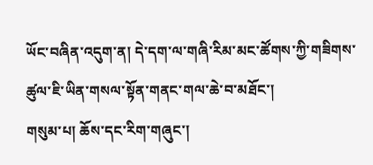ཡོང་བཞིན་འདུག་ན། དེ་དག་ལ་གཞི་རིམ་མང་ཚོགས་ཀྱི་གཟིགས་ཚུལ་ཇི་ཡིན་གསལ་སྟོན་གནང་གལ་ཆེ་བ་མཐོང་།
གསུམ་པ། ཆོས་དང་རིག་གཞུང་།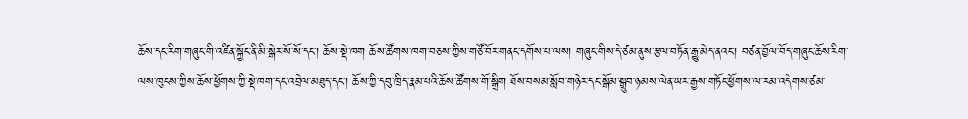ཆོས་དང་རིག་གཞུང་གི་འཛིན་སྐྱོང་ནི་མི་སྒེར་སོ་སོ་དང་། ཆོས་སྡེ་ཁག ཆོས་ཚོགས་ཁག་བཅས་ཀྱིས་གཙོ་བོར་གནང་དགོས་པ་ལས། གཞུང་གིས་དེ་ཙམ་ནུས་རྩལ་བཏོན་རྒྱུ་མེད་ནའང་། བཙན་བྱོལ་བོད་གཞུང་ཆོས་རིག་ལས་ཁུངས་ཀྱིས་ཆོས་ཕྱོགས་ཀྱི་སྡེ་ཁག་དང་འབྲེལ་མཐུད་དང་། ཆོས་ཀྱི་དབུ་ཁྲིད་རྣམ་པའི་ཆོས་ཚོགས་གོ་སྒྲིག ཐོས་བསམ་སློབ་གཉེར་དང་སྒོམ་སྒྲུབ་ཉམས་ལེན་ཡར་རྒྱས་གཏོང་ཕྱོགས་ལ་རམ་འདེགས་ཙམ་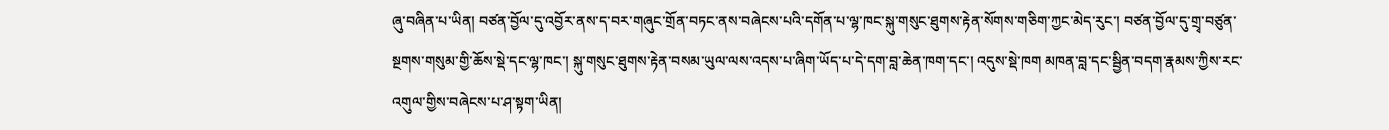ཞུ་བཞིན་པ་ཡིན། བཙན་བྱོལ་དུ་འབྱོར་ནས་ད་བར་གཞུང་གྲོན་བཏང་ནས་བཞེངས་པའི་དགོན་པ་ལྷ་ཁང་སྐུ་གསུང་ཐུགས་རྟེན་སོགས་གཅིག་ཀྱང་མེད་རུང་། བཙན་བྱོལ་དུ་གྲྭ་བཙུན་སྔགས་གསུམ་གྱི་ཆོས་སྡེ་དང་ལྷ་ཁང་། སྐུ་གསུང་ཐུགས་རྟེན་བསམ་ཡུལ་ལས་འདས་པ་ཞིག་ཡོད་པ་དེ་དག་བླ་ཆེན་ཁག་དང་། འདུས་སྡེ་ཁག མཁན་བླ་དང་སྦྱིན་བདག་རྣམས་ཀྱིས་རང་འགུལ་གྱིས་བཞེངས་པ་ཤ་སྟག་ཡིན།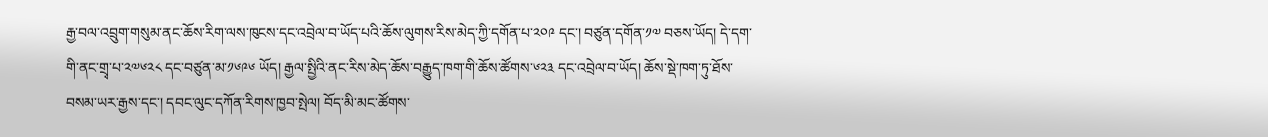རྒྱ་བལ་འབྲུག་གསུམ་ནང་ཆོས་རིག་ལས་ཁུངས་དང་འབྲེལ་བ་ཡོད་པའི་ཆོས་ལུགས་རིས་མེད་ཀྱི་དགོན་པ་༢༠༩ དང་། བཙུན་དགོན་༡༧ བཅས་ཡོད། དེ་དག་གི་ནང་གྲྭ་པ་༢༧༦༢༨ དང་བཙུན་མ་༡༦༩༦ ཡོད། རྒྱལ་སྤྱིའི་ནང་རིས་མེད་ཆོས་བརྒྱུད་ཁག་གི་ཆོས་ཚོགས་༦༢༣ དང་འབྲེལ་བ་ཡོད། ཆོས་སྡེ་ཁག་ཏུ་ཐོས་བསམ་ཡར་རྒྱས་དང་། དབང་ལུང་དཀོན་རིགས་ཁྱབ་སྤེལ། བོད་མི་མང་ཚོགས་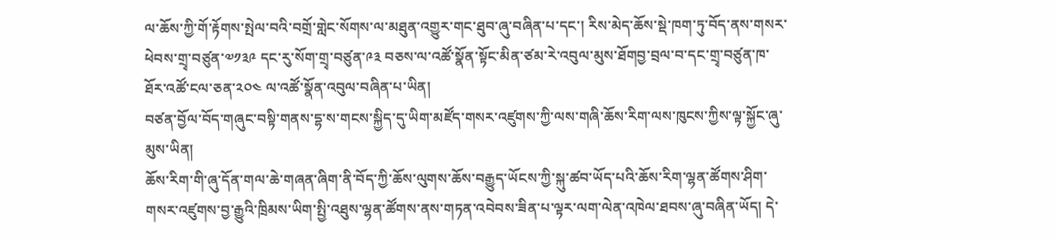ལ་ཆོས་ཀྱི་གོ་རྟོགས་སྤེལ་བའི་བགྲོ་གླེང་སོགས་ལ་མཐུན་འགྱུར་གང་ཐུབ་ཞུ་བཞིན་པ་དང་། རིས་མེད་ཆོས་སྡེ་ཁག་ཏུ་བོད་ནས་གསར་ཕེབས་གྲྭ་བཙུན་༧༡༣༩ དང་རུ་སོག་གྲྭ་བཙུན་༩༣ བཅས་ལ་འཚོ་སྣོན་སྟོང་མིན་ཙམ་རེ་འབུལ་མུས་ཐོགབྱ་བྲལ་བ་དང་གྲྭ་བཙུན་ཁ་ཐོར་འཚོ་ངལ་ཅན་༢༠༤ ལ་འཚོ་སྣོན་འབུལ་བཞིན་པ་ཡིན།
བཙན་བྱོལ་བོད་གཞུང་བསྟི་གནས་དྷ་ས་གངས་སྐྱིད་དུ་ཡིག་མཛོད་གསར་འཛུགས་ཀྱི་ལས་གཞི་ཆོས་རིག་ལས་ཁུངས་ཀྱིས་ལྟ་སྐྱོང་ཞུ་མུས་ཡིན།
ཆོས་རིག་གི་ཞུ་དོན་གལ་ཆེ་གཞན་ཞིག་ནི་བོད་ཀྱི་ཆོས་ལུགས་ཆོས་བརྒྱུད་ཡོངས་ཀྱི་སྐུ་ཚབ་ཡོད་པའི་ཆོས་རིག་ལྷན་ཚོགས་ཤིག་གསར་འཛུགས་བྱ་རྒྱུའི་ཁྲིམས་ཡིག་སྤྱི་འཐུས་ལྷན་ཚོགས་ནས་གཏན་འབེབས་ཟིན་པ་ལྟར་ལག་ལེན་འཁེལ་ཐབས་ཞུ་བཞིན་ཡོད། དེ་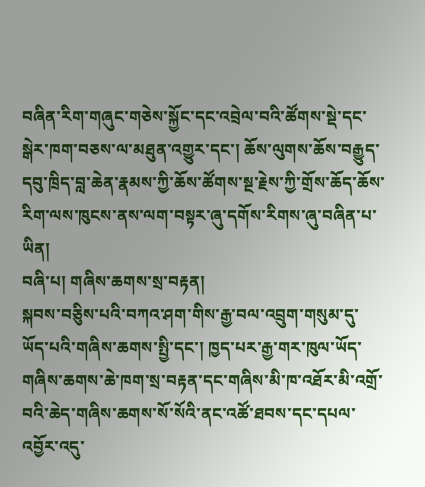བཞིན་རིག་གཞུང་གཅེས་སྐྱོང་དང་འབྲེལ་བའི་ཚོགས་སྡེ་དང་སྒེར་ཁག་བཅས་ལ་མཐུན་འགྱུར་དང་། ཆོས་ལུགས་ཆོས་བརྒྱུད་དབུ་ཁྲིད་བླ་ཆེན་རྣམས་ཀྱི་ཆོས་ཚོགས་སྔ་རྗེས་ཀྱི་གྲོས་ཆོད་ཆོས་རིག་ལས་ཁུངས་ནས་ལག་བསྟར་ཞུ་དགོས་རིགས་ཞུ་བཞིན་པ་ཡིན།
བཞི་པ། གཞིས་ཆགས་སྲ་བརྟན།
སྐབས་བཅིུས་པའི་བཀའ་ཤག་གིས་རྒྱ་བལ་འབྲུག་གསུམ་དུ་ཡོད་པའི་གཞིས་ཆགས་སྤྱི་དང་། ཁྱད་པར་རྒྱ་གར་ཁུལ་ཡོད་གཞིས་ཆགས་ཆེ་ཁག་སྲ་བརྟན་དང་གཞིས་མི་ཁ་འཐོར་མི་འགྲོ་བའི་ཆེད་གཞིས་ཆགས་སོ་སོའི་ནང་འཚོ་ཐབས་དང་དཔལ་འབྱོར་འདུ་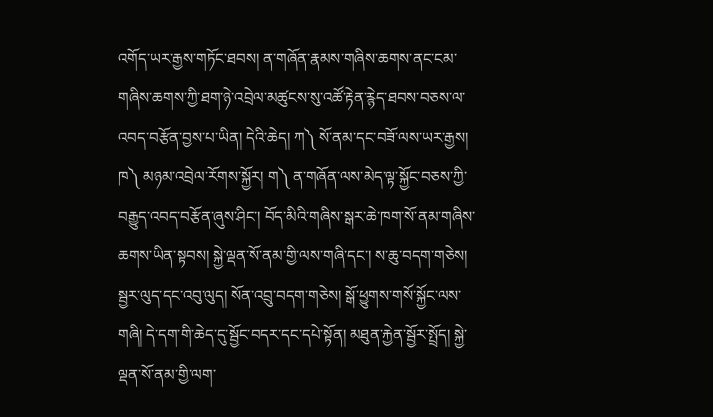འགོད་ཡར་རྒྱས་གཏོང་ཐབས། ན་གཞོན་རྣམས་གཞིས་ཆགས་ནང་ངམ་གཞིས་ཆགས་ཀྱི་ཐག་ཉེ་འབྲེལ་མཚུངས་སུ་འཚོ་རྟེན་རྙེད་ཐབས་བཅས་ལ་འབད་བརྩོན་བྱས་པ་ཡིན། དེའི་ཆེད། ཀ༽ སོ་ནམ་དང་བཟོ་ལས་ཡར་རྒྱས། ཁ༽ མཉམ་འབྲེལ་རོགས་སྐྱོར། ག༽ ན་གཞོན་ལས་མེད་ལྟ་སྐྱོང་བཅས་ཀྱི་བརྒྱུད་འབད་བརྩོན་ཞུས་ཤིང་། བོད་མིའི་གཞིས་སྒར་ཆེ་ཁག་སོ་ནམ་གཞིས་ཆགས་ཡིན་སྟབས། སྐྱེ་ལྡན་སོ་ནམ་གྱི་ལས་གཞི་དང་། ས་ཆུ་བདག་གཅེས། སྦྱར་ལུད་དང་འབུ་ལུད། སོན་འབྲུ་བདག་གཅེས། སྒོ་ཕྱུགས་གསོ་སྐྱོང་ལས་གཞི། དེ་དག་གི་ཆེད་དུ་སྦྱོང་བདར་དང་དཔེ་སྟོན། མཐུན་རྐྱེན་སྦྱོར་སྤྲོད། སྐྱེ་ལྡན་སོ་ནམ་གྱི་ལག་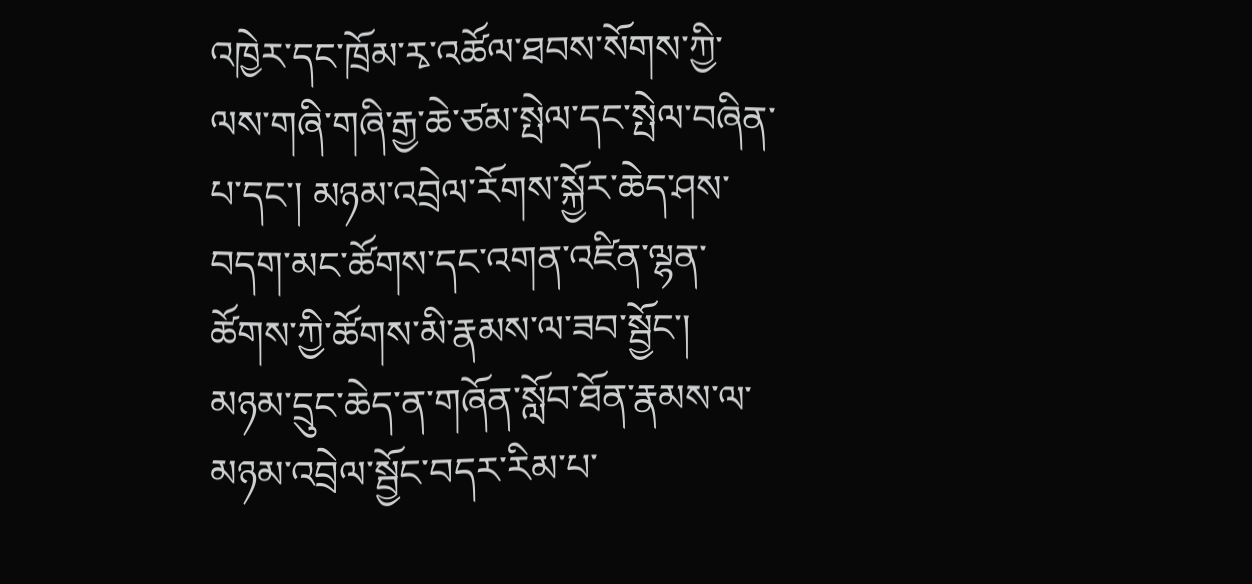འཁྱེར་དང་ཁྲོམ་རྭ་འཚོལ་ཐབས་སོགས་ཀྱི་ལས་གཞི་གཞི་རྒྱ་ཆེ་ཙམ་སྤེལ་དང་སྤེལ་བཞིན་པ་དང་། མཉམ་འབྲེལ་རོགས་སྐྱོར་ཆེད་ཤས་བདག་མང་ཚོགས་དང་འགན་འཛིན་ལྷན་ཚོགས་ཀྱི་ཚོགས་མི་རྣམས་ལ་ཟབ་སྦྱོང་། མཉམ་དྲུང་ཆེད་ན་གཞོན་སློབ་ཐོན་རྣམས་ལ་མཉམ་འབྲེལ་སྦྱོང་བདར་རིམ་པ་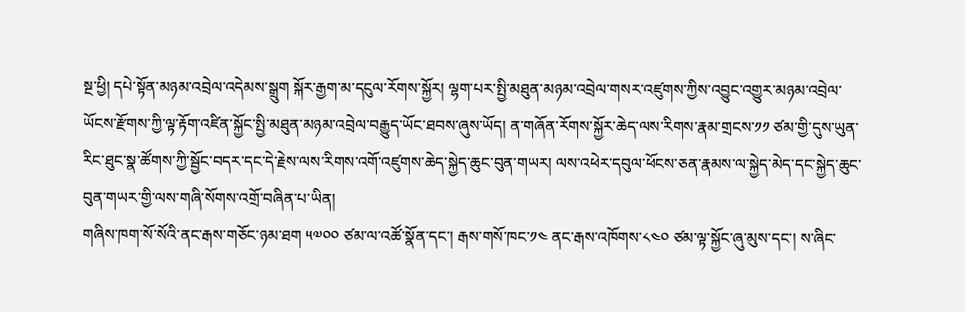སྔ་ཕྱི། དཔེ་སྟོན་མཉམ་འབྲེལ་འདེམས་སྒྲུག སྐོར་རྒྱག་མ་དངུལ་རོགས་སྐྱོར། ལྷག་པར་སྤྱི་མཐུན་མཉམ་འབྲེལ་གསར་འཛུགས་ཀྱིས་འབྱུང་འགྱུར་མཉམ་འབྲེལ་ཡོངས་རྫོགས་ཀྱི་ལྟ་རྟོག་འཛིན་སྐྱོང་སྤྱི་མཐུན་མཉམ་འབྲེལ་བརྒྱུད་ཡོང་ཐབས་ཞུས་ཡོད། ན་གཞོན་རོགས་སྐྱོར་ཆེད་ལས་རིགས་རྣམ་གྲངས་༡༡ ཙམ་གྱི་དུས་ཡུན་རིང་ཐུང་སྣ་ཚོགས་ཀྱི་སྦྱོང་བདར་དང་དེ་རྗེས་ལས་རིགས་འགོ་འཛུགས་ཆེད་སྐྱེད་ཆུང་བུན་གཡར། ལས་འཕེར་དབུལ་ཕོངས་ཅན་རྣམས་ལ་སྐྱེད་མེད་དང་སྐྱེད་ཆུང་བུན་གཡར་གྱི་ལས་གཞི་སོགས་འགྲོ་བཞིན་པ་ཡིན།
གཞིས་ཁག་སོ་སོའི་ནང་རྒས་གཅོང་ཉམ་ཐག ༥༧༠༠ ཙམ་ལ་འཚོ་སྣོན་དང་། རྒས་གསོ་ཁང་༡༤ ནང་རྒས་འཁོགས་༨༤༠ ཙམ་ལྟ་སྐྱོང་ཞུ་མུས་དང་། ས་ཞིང་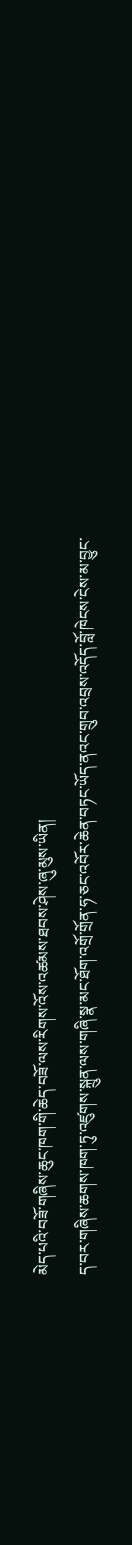མེད་པའི་བཟོ་གཞིས་ཆུང་ཁག་གི་ཆེད་བཟོ་ལས་རིགས་འོས་འཚམས་ཐབས་ཤེས་ཞུ་མུས་ཡིན།
ད་བར་གཞིས་ཆགས་ཁག་ཏུ་འཛུགས་སྐྲུན་ལས་གཞི་སྣ་མང་ཐོག་འགྲོ་གྲོན་ཧ་ཅང་འབོར་ཆེན་བཏང་ཡོད་ནའང་གྲུབ་འབྲས་འདོད་བློ་ཁེངས་ངེས་མ་བྱུང་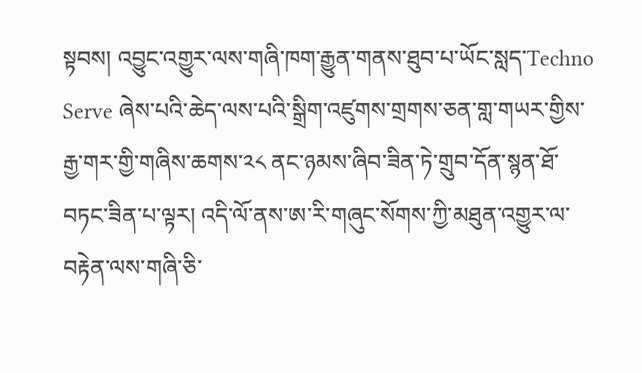སྟབས། འབྱུང་འགྱུར་ལས་གཞི་ཁག་རྒྱུན་གནས་ཐུབ་པ་ཡོང་སླད་Techno Serve ཞེས་པའི་ཆེད་ལས་པའི་སྒྲིག་འཛུགས་གྲགས་ཅན་གླ་གཡར་གྱིས་རྒྱ་གར་གྱི་གཞིས་ཆགས་༢༨ ནང་ཉམས་ཞིབ་ཟིན་ཏེ་གྲུབ་དོན་སྙན་ཐོ་བཏང་ཟིན་པ་ལྟར། འདི་ལོ་ནས་ཨ་རི་གཞུང་སོགས་ཀྱི་མཐུན་འགྱུར་ལ་བརྟེན་ལས་གཞི་ཅི་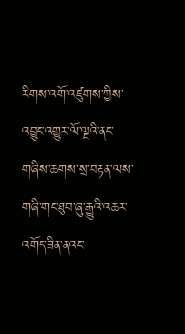རིགས་འགོ་འཛུགས་ཀྱིས་འབྱུང་འགྱུར་ལོ་ལྔའི་ནང་གཞིས་ཆགས་སྲ་བརྟན་ལས་གཞི་གང་ཐུབ་ཞུ་རྒྱུའི་འཆར་འགོད་ཟིན་ནའང་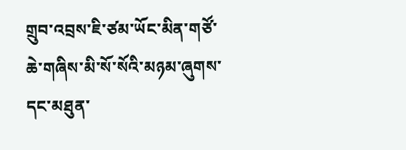གྲུབ་འབྲས་ཇི་ཙམ་ཡོང་མིན་གཙོ་ཆེ་གཞིས་མི་སོ་སོའི་མཉམ་ཞུགས་དང་མཐུན་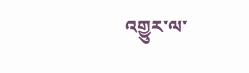འགྱུར་ལ་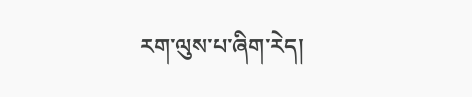རག་ལུས་པ་ཞིག་རེད།